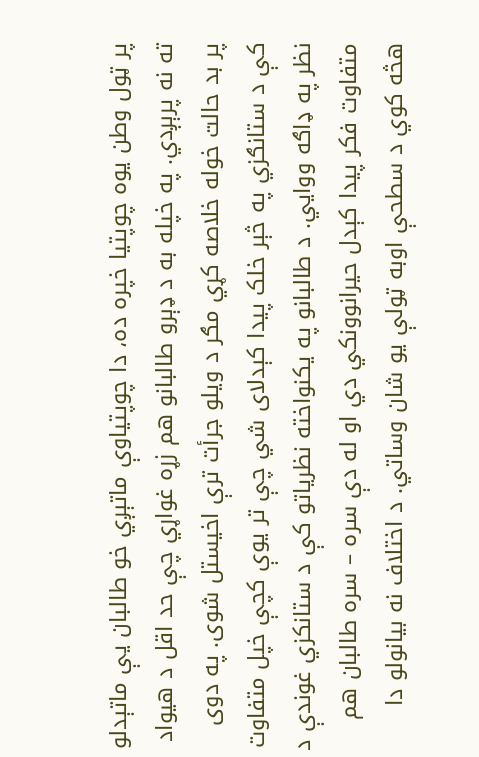پر ټول وطن يوه چوپتيا خپره ده، دا چوپتياوې ماتېږي خو طالبان يې ماتېدلو ته نه پرېږدي. په خپله به د ډېرو طالبانو هم زړه غواړي چې حد اقل د هيواد پر بد حالت خوله خلاصه کړي مګر د ويلو جرأت ترې اخيستل شوی. په دوی کې د ستانګزي په څېر خلک پيدا کېدلای شي چې تر يوې کچې خپل متفاوت نظر په ډاګه ووايي. د طالبانو په يکنواخته نظرياتو کې د ستانکزي غوندې د متفاوت فکر پيدا کېدل حيرانوونکي دي او له دې سره – سره طالبان هم هڅه کوي د سطحې اوبه ټولې يو شان وساتي. د اختلاف نه بيانولو دا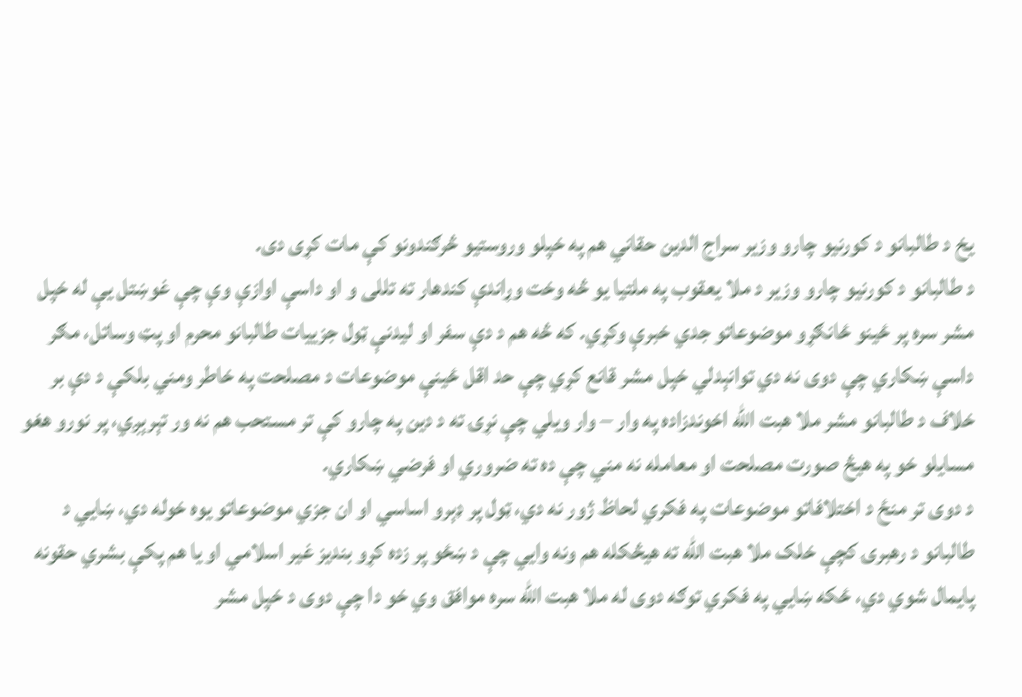يخ د طالبانو د کورنيو چارو وزير سراج الدين حقاني هم په خپلو وروستيو څرګندونو کې مات کړی دی.
د طالبانو د کورنيو چارو وزير د ملا يعقوب په ملتيا يو څه وخت وړاندې کندهار ته تللی و او داسې اوازې وې چې غوښتل يې له خپل مشر سره پر ځينو ځانګړو موضوعاتو جدي خبرې وکړي. که څه هم د دې سفر او ليدنې ټول جزييات طالبانو محرم او پټ وساتل، مګر داسې ښکاري چې دوی نه دي توانېدلي خپل مشر قانع کړي چې حد اقل ځينې موضوعات د مصلحت په خاطر ومني بلکې د دې بر خلاف د طالبانو مشر ملا هبت الله اخوندزاده په وار – وار ويلي چې نړۍ ته د دين په چارو کې تر مستحب هم نه ور تېرېږي، پر نورو هغو مسايلو خو په هيڅ صورت مصلحت او معامله نه مني چې ده ته ضروري او فرضي ښکاري.
د دوی تر منځ د اختلافاتو موضوعات په فکري لحاظ ژور نه دي، ټول پر ډېرو اساسي او ان جزي موضوعاتو يوه خوله دي، ښايي د طالبانو د رهبرۍ کچې خلک ملا هبت الله ته هيڅکله هم ونه وايي چې د ښځو پر زده کړو بنديز غير اسلامي او يا هم پکې بشري حقونه پايمال شوي دي، ځکه ښايي په فکري توګه دوی له ملا هبت الله سره موافق وي خو دا چې دوی د خپل مشر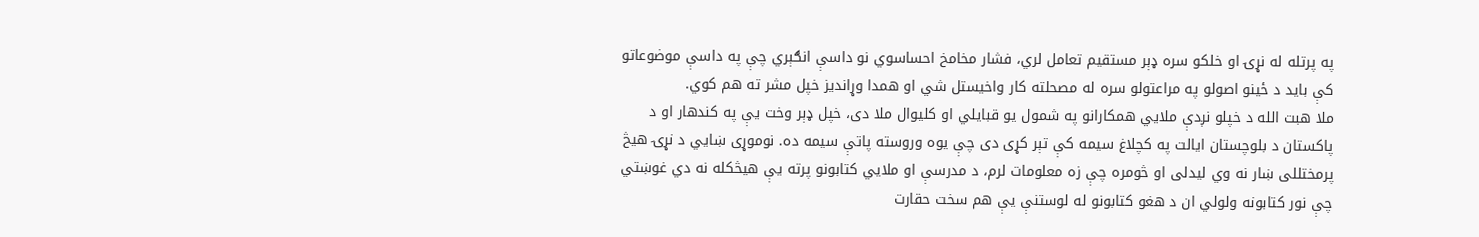په پرتله له نړۍ او خلکو سره ډېر مستقيم تعامل لري، فشار مخامخ احساسوي نو داسې انګېري چې په داسې موضوعاتو کې باید د ځينو اصولو په مراعتولو سره له مصحلته کار واخيستل شي او همدا وړانديز خپل مشر ته هم کوي.
ملا هبت الله د خپلو نږدې ملايي همکارانو په شمول يو قبايلي او کليوال ملا دی، خپل ډېر وخت يې په کندهار او د پاکستان د بلوچستان ايالت په کچلاغ سيمه کې تېر کړی دی چې يوه وروسته پاتې سيمه ده. نوموړی ښايي د نړۍ هيڅ پرمختللی ښار نه وي ليدلی او څومره چې زه معلومات لرم، د مدرسې او ملايي کتابونو پرته يې هيڅکله نه دي غوښتي چې نور کتابونه ولولي ان د هغو کتابونو له لوستنې يې هم سخت حقارت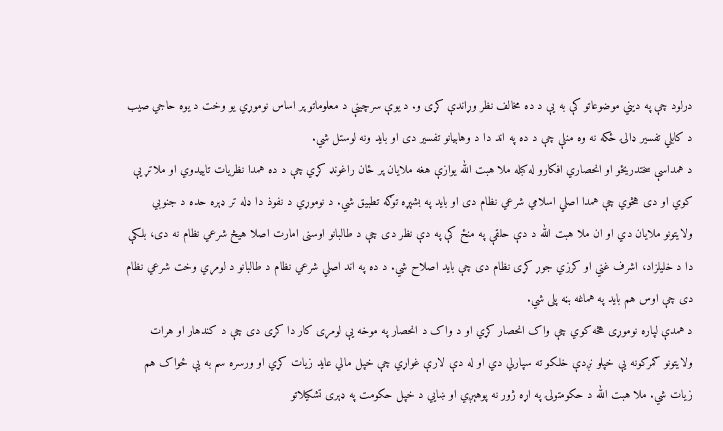درلود چې په ديني موضوعاتو کې به يې د ده مخالف نظر وړاندې کړی و. د يوې سرچينې د معلوماتو پر اساس نوموړي يو وخت د يوه حاجي صيب د کابلي تفسير ډالۍ ځکه نه وه منلې چې د ده په اند دا د وهابيانو تفسير دی او بايد ونه لوستل شي.
د همداسې سختدريځو او انحصاري افکارو له کبله ملا هبت الله يوازې هغه ملايان پر ځان راغونډ کړي چې د ده همدا نظريات تاييدوي او ملاتړ يې کوي او دی هڅوي چې همدا اصلي اسلامي شرعي نظام دی او بايد په بشپړه توګه تطبيق شي. د نوموړي د نفوذ دا ډله تر ډېره حده د جنوبي ولايتونو ملايان دي او ان ملا هبت الله د دې حلقې په منځ کې په دې نظر دی چې د طالبانو اوسنی امارت اصلا هيڅ شرعي نظام نه دی، بلکې دا د خليلزاد، اشرف غني او کرزي جوړ کړی نظام دی چې بايد اصلاح شي. د ده په اند اصلي شرعي نظام د طالبانو د لومړي وخت شرعي نظام دی چې اوس هم بايد په هماغه بڼه پلی شي.
د همدې لپاره نوموړی هڅه کوي چې واک انحصار کړي او د واک د انحصار په موخه يې لومړی کار دا کړی دی چې د کندهار او هرات ولايتونو ګمرکونه يې خپلو نږدې خلکو ته سپارلي دي او له دې لارې غواړي چې خپل مالي عايد زيات کړي او ورسره سم به يې ځواک هم زيات شي. ملا هبت الله د حکومتولۍ په اړه ژور نه پوهېږي او ښايي د خپل حکومت په ډېری تشکيلاتو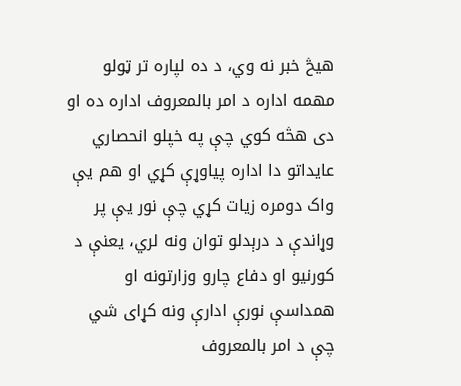هيڅ خبر نه وي، د ده لپاره تر ټولو مهمه اداره د امر بالمعروف اداره ده او دی هڅه کوي چې په خپلو انحصاري عايداتو دا اداره پياوړې کړي او هم يې واک دومره زيات کړي چې نور يې پر وړاندې د درېدلو توان ونه لري، يعنې د کورنيو او دفاع چارو وزارتونه او همداسې نورې ادارې ونه کړای شي چې د امر بالمعروف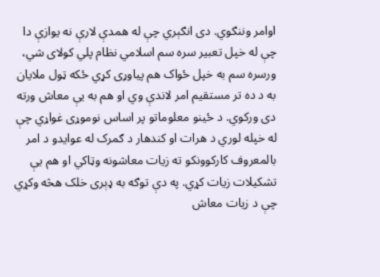اوامر وننګوي. دی انګېري چې له همدې لارې نه يوازې دا چې له خپل تعبير سره سم اسلامي نظام پلي کولای شي، ورسره سم به خپل ځواک هم پياوړی کړي ځکه ټول ملايان به د ده تر مستقيم امر لاندې وي او هم به يې معاش ورته دی ورکوي. د ځينو معلوماتو پر اساس نوموړی غواړي چې له خپله لوري د هرات او کندهار د ګمرک له عوايدو د امر بالمعروف کارکوونکو ته زيات معاشونه وټاکي او هم يې تشکيلات زيات کړي. په دې توګه به ډېری خلک هڅه وکړي چې د زيات معاش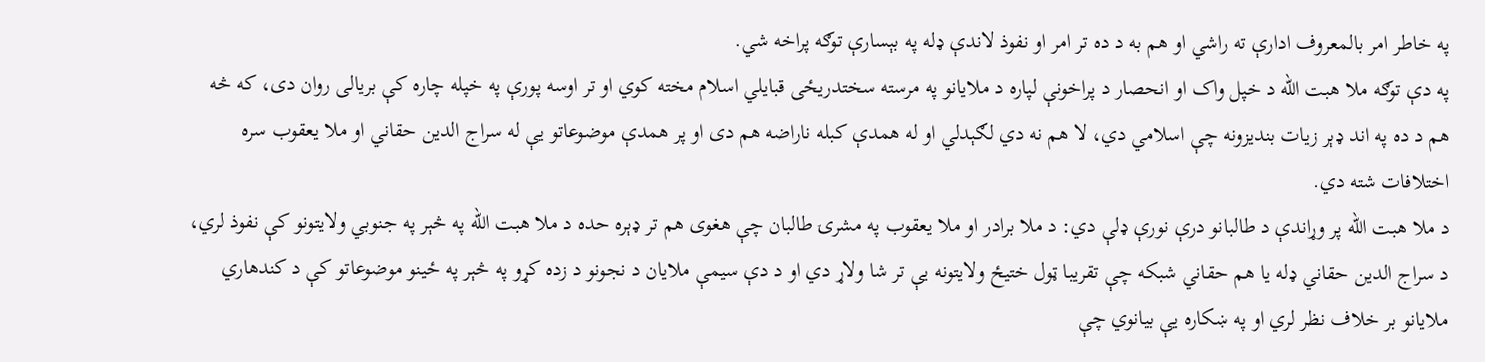په خاطر امر بالمعروف ادارې ته راشي او هم به د ده تر امر او نفوذ لاندې ډله په بېسارې توګه پراخه شي.
په دې توګه ملا هبت الله د خپل واک او انحصار د پراخونې لپاره د ملایانو په مرسته سختدريځی قبايلي اسلام مخته کوي او تر اوسه پورې په خپله چاره کې بريالی روان دی، که څه هم د ده په اند ډېر زيات بنديزونه چې اسلامي دي، لا هم نه دي لګېدلي او له همدې کبله ناراضه هم دی او پر همدې موضوعاتو يې له سراج الدين حقاني او ملا يعقوب سره اختلافات شته دي.
د ملا هبت الله پر وړاندې د طالبانو درې نورې ډلې دي: د ملا برادر او ملا يعقوب په مشرۍ طالبان چې هغوی هم تر ډېره حده د ملا هبت الله په څېر په جنوبي ولايتونو کې نفوذ لري، د سراج الدين حقاني ډله يا هم حقاني شبکه چې تقريبا ټول ختيځ ولايتونه يې تر شا ولاړ دي او د دې سيمې ملايان د نجونو د زده کړو په څېر په ځينو موضوعاتو کې د کندهاري ملايانو بر خلاف نظر لري او په ښکاره يې بيانوي چې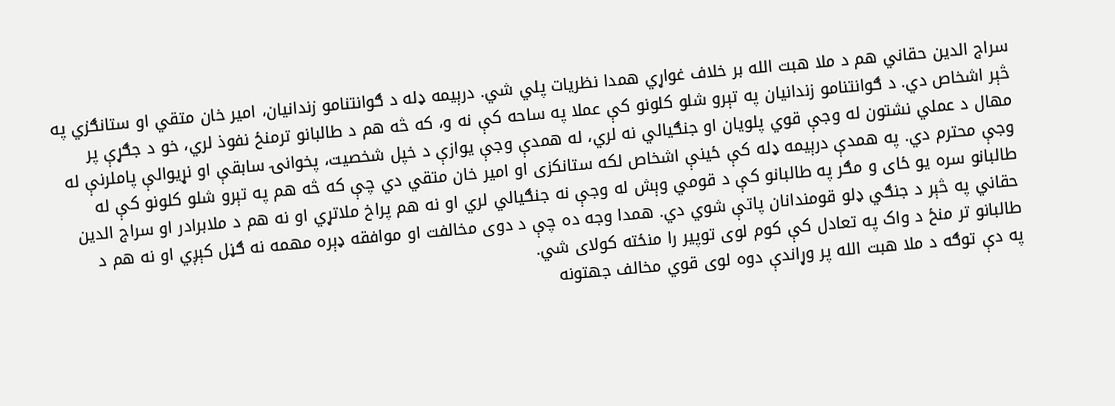سراج الدين حقاني هم د ملا هبت الله بر خلاف غواړي همدا نظريات پلي شي. درېيمه ډله د ګوانتنامو زندانيان، امير خان متقي او ستانګزي په څېر اشخاص دي. د ګوانتنامو زندانيان په تېرو شلو کلونو کې عملا په ساحه کې نه و، که څه هم د طالبانو ترمنځ نفوذ لري، خو د جګړې پر مهال د عملي نشتون له وجې قوي پلويان او جنګيالي نه لري، له همدې وجې يوازې د خپل شخصيت، پخوانۍ سابقې او نړيوالې پاملرنې له وجې محترم دي. په همدې درېيمه ډله کې ځينې اشخاص لکه ستانکزی او امير خان متقي دي چې که څه هم په تېرو شلو کلونو کې له طالبانو سره يو ځای و مګر په طالبانو کې د قومي وېش له وجې نه جنګيالي لري او نه هم پراخ ملاتړي او نه هم د ملابرادر او سراج الدين حقاني په څېر د جنګي ډلو قومندانان پاتې شوي دي. همدا وجه ده چې د دوی مخالفت او موافقه ډېره مهمه نه ګڼل کېږي او نه هم د طالبانو تر منځ د واک په تعادل کې کوم لوی توپير را منځته کولای شي.
په دې توګه د ملا هبت الله پر وړاندې دوه لوی قوي مخالف جهتونه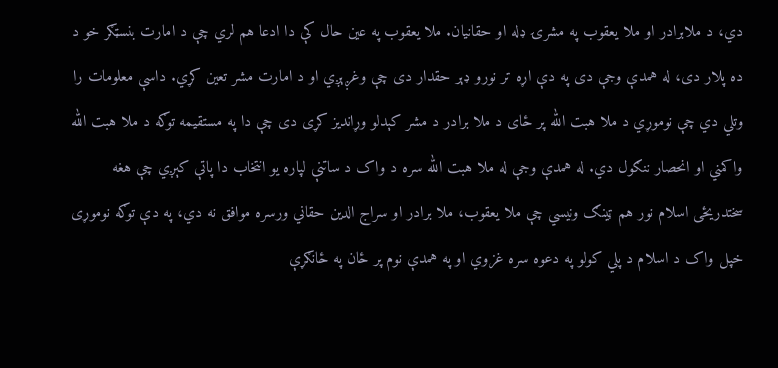دي، د ملابرادر او ملا يعقوب په مشرۍ ډله او حقانيان. ملا يعقوب په عين حال کې دا ادعا هم لري چې د امارت بنسټګر خو د ده پلار دی، له همدې وجې دی په دې اړه تر نورو ډېر حقدار دی چې وغږېږي او د امارت مشر تعين کړي. داسې معلومات را وتلي دي چې نوموړي د ملا هبت الله پر ځای د ملا برادر د مشر کېدلو وړانديز کړی دی چې دا په مستقيمه توګه د ملا هبت الله واکمني او انحصار ننګول دي. له همدې وجې له ملا هبت الله سره د واک د ساتنې لپاره يو انتخاب دا پاتې کېږي چې هغه سختدریځی اسلام نور هم ټينګ ونيسي چې ملا يعقوب، ملا برادر او سراج الدين حقاني ورسره موافق نه دي، په دې توګه نوموړی خپل واک د اسلام د پلي کولو په دعوه سره غزوي او په همدې نوم پر ځان په ځانګړې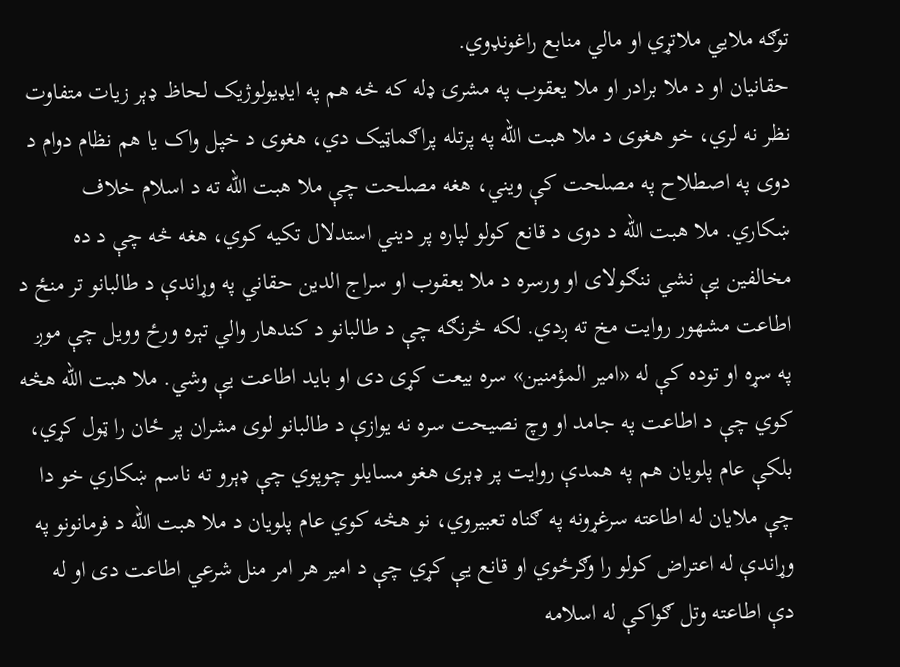توګه ملايي ملاتړي او مالي منابع راغونډوي.
حقانيان او د ملا برادر او ملا يعقوب په مشرۍ ډله که څه هم په ايډيولوژيک لحاظ ډېر زيات متفاوت نظر نه لري، خو هغوی د ملا هبت الله په پرتله پراګماټيک دي، هغوی د خپل واک يا هم نظام دوام د دوی په اصطلاح په مصلحت کې ويني، هغه مصلحت چې ملا هبت الله ته د اسلام خلاف ښکاري. ملا هبت الله د دوی د قانع کولو لپاره پر ديني استدلال تکيه کوي، هغه څه چې د ده مخالفين يې نشي ننګولای او ورسره د ملا يعقوب او سراج الدين حقاني په وړاندې د طالبانو تر منځ د اطاعت مشهور روايت مخ ته ږدي. لکه څرنګه چې د طالبانو د کندهار والي تېره ورځ وويل چې موږ په سړه او توده کې له «امير المؤمنين» سره بيعت کړی دی او بايد اطاعت يې وشي. ملا هبت الله هڅه کوي چې د اطاعت په جامد او وچ نصيحت سره نه يوازې د طالبانو لوی مشران پر ځان را ټول کړي، بلکې عام پلويان هم په همدې روايت پر ډېری هغو مسايلو چوپوي چې ډېرو ته ناسم ښکاري خو دا چې ملايان له اطاعته سرغړونه په ګناه تعبیروي، نو هڅه کوي عام پلويان د ملا هبت الله د فرمانونو په وړاندې له اعتراض کولو را وګرځوي او قانع يې کړي چې د امير هر امر منل شرعي اطاعت دی او له دې اطاعته وتل ګواکې له اسلامه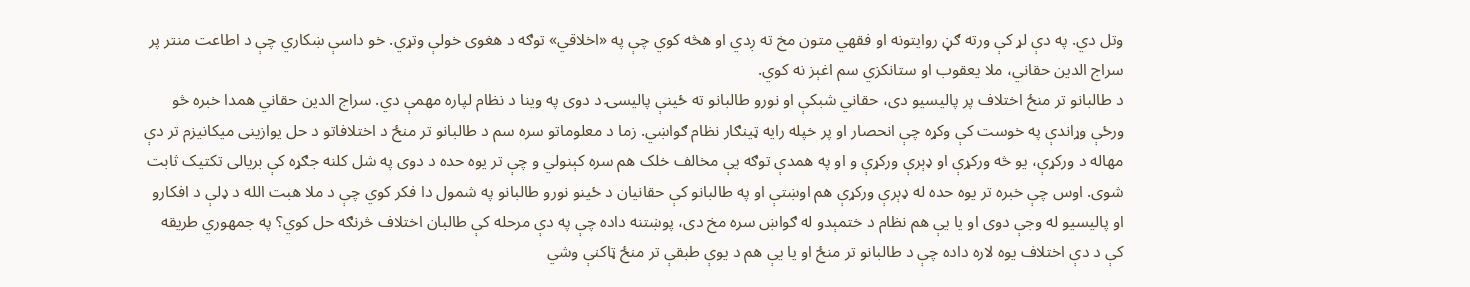وتل دي. په دې لړ کې ورته ګڼ روايتونه او فقهي متون مخ ته ږدي او هڅه کوي چې په «اخلاقي» توګه د هغوی خولې وتړي. خو داسې ښکاري چې د اطاعت منتر پر سراج الدين حقاني، ملا يعقوب او ستانکزي سم اغېز نه کوي.
د طالبانو تر منځ اختلاف پر پاليسيو دی، حقاني شبکې او نورو طالبانو ته ځينې پاليسۍ د دوی په وينا د نظام لپاره مهمې دي. سراج الدين حقاني همدا خبره څو ورځې وړاندې په خوست کې وکړه چې انحصار او پر خپله رايه ټينګار نظام ګواښي. زما د معلوماتو سره سم د طالبانو تر منځ د اختلافاتو د حل يوازينی ميکانيزم تر دې مهاله د ورکړې، يو څه ورکړې او ډېرې ورکړې و او په همدې توګه يې مخالف خلک هم سره کېنولي و چې تر يوه حده د دوی په شل کلنه جګړه کې بريالی تکتيک ثابت شوی. اوس چې خبره تر يوه حده له ډېرې ورکړې هم اوښتې او په طالبانو کې حقانيان د ځينو نورو طالبانو په شمول دا فکر کوي چې د ملا هبت الله د ډلې د افکارو او پاليسيو له وجې دوی او يا يې هم نظام د ختمېدو له ګواښ سره مخ دی، پوښتنه داده چې په دې مرحله کې طالبان اختلاف څرنګه حل کوي؟ په جمهوري طريقه کې د دې اختلاف يوه لاره داده چې د طالبانو تر منځ او يا يې هم د يوې طبقې تر منځ ټاکنې وشي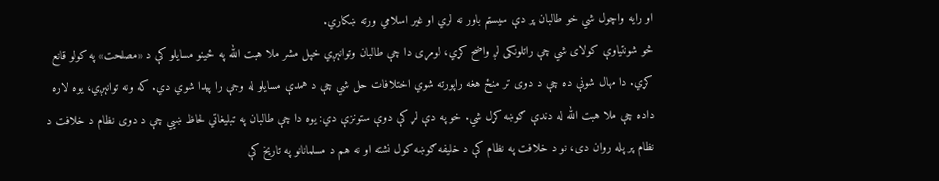او رايه واچول شي خو طالبان پر دې سيسټم باور نه لري او غير اسلامي ورته ښکاري.
څو شونتياوې کولای شي چې راتلونکی لږ واضح کړي، لومړی دا چې طالبان وتوانېږي خپل مشر ملا هبت الله په ځينو مسايلو کې د «مصلحت» په کولو قانع کړي. دا مهال شونې ده چې د دوی تر منځ هغه راپورته شوي اختلافات حل شي چې د همدې مسايلو له وجې را پيدا شوي دي. که ونه توانېږي، يوه لاره داده چې ملا هبت الله له دندې ګوښه کړل شي. خو په دې لړ کې دوې ستونزې دي: يوه دا چې طالبان په تبليغاتي لحاظ ښيي چې د دوی نظام د خلافت د نظام پر پله روان دی، نو د خلافت په نظام کې د خليفه ګوښه کول نشته او نه هم د مسلمانانو په تاريخ کې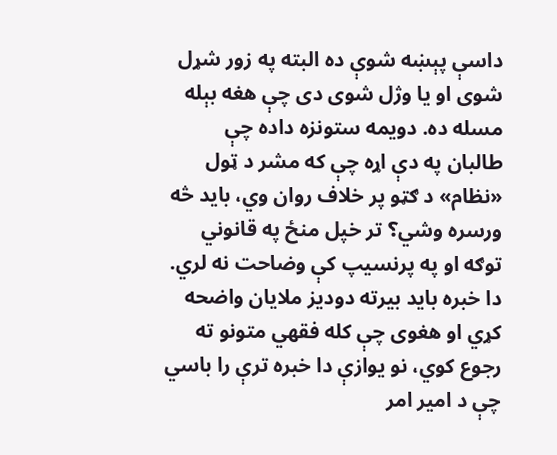داسې پېښه شوې ده البته په زور شړل شوی او يا وژل شوی دی چې هغه بېله مسله ده. دويمه ستونزه داده چې طالبان په دې اړه چې که مشر د ټول «نظام» د ګټو پر خلاف روان وي، بايد څه ورسره وشي؟ تر خپل منځ په قانوني توګه او په پرنسيپ کې وضاحت نه لري. دا خبره بايد بيرته دوديز ملايان واضحه کړي او هغوی چې کله فقهي متونو ته رجوع کوي، نو يوازې دا خبره ترې را باسي چې د امير امر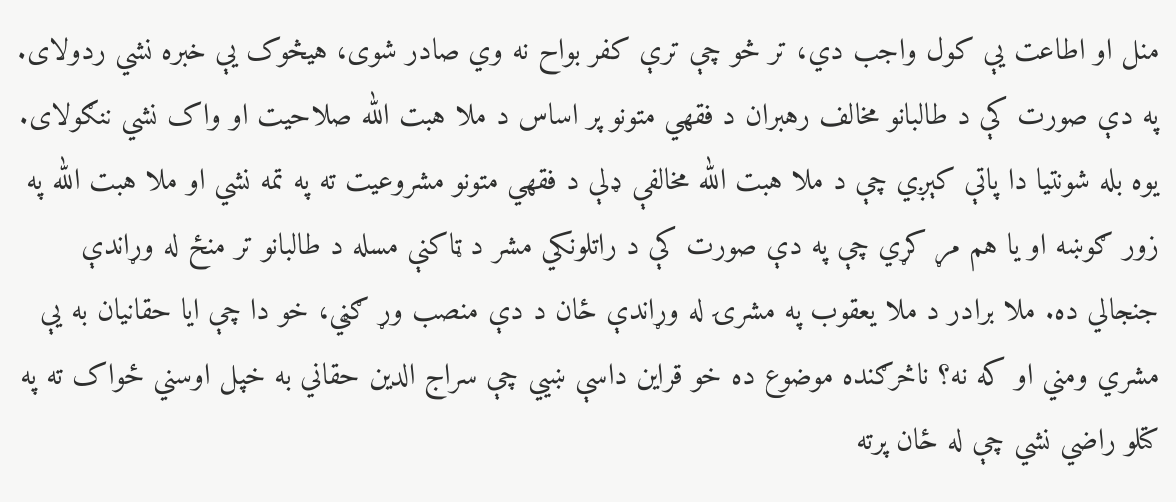منل او اطاعت يې کول واجب دي، تر څو چې ترې کفر بواح نه وي صادر شوی، هيڅوک يې خبره نشي ردولای. په دې صورت کې د طالبانو مخالف رهبران د فقهي متونو پر اساس د ملا هبت الله صلاحيت او واک نشي ننګولای.
يوه بله شونتيا دا پاتې کېږي چې د ملا هبت الله مخالفې ډلې د فقهي متونو مشروعيت ته په تمه نشي او ملا هبت الله په زور ګوښه او يا هم مړ کړي چې په دې صورت کې د راتلونکي مشر د ټاکنې مسله د طالبانو تر منځ له وړاندې جنجالي ده. ملا برادر د ملا يعقوب په مشرۍ له وړاندې ځان د دې منصب وړ ګڼي، خو دا چې ايا حقانيان به يې مشري ومني او که نه؟ ناڅرګنده موضوع ده خو قراين داسې ښيي چې سراج الدين حقاني به خپل اوسني ځواک ته په کتلو راضي نشي چې له ځان پرته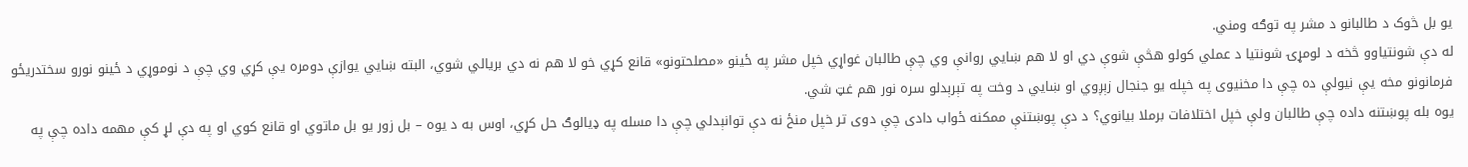يو بل څوک د طالبانو د مشر په توګه ومني.
له دې شونتياوو څخه د لومړۍ شونتيا د عملي کولو هڅې شوې دي او لا هم ښايي روانې وي چې طالبان غواړي خپل مشر په ځينو «مصلحتونو» قانع کړي خو لا هم نه دي بريالي شوي، البته ښايي يوازې دومره يې کړي وي چې د نوموړي د ځينو نورو سختدريځو فرمانونو مخه يې نيولې ده چې دا مخنيوی په خپله يو جنجال زېږوي او ښايي د وخت په تېرېدلو سره نور هم غټ شي.
يوه بله پوښتنه داده چې طالبان ولې خپل اختلافات برملا بيانوي؟ د دې پوښتنې ممکنه ځواب دادی چې دوی تر خپل منځ نه دې توانېدلي چې دا مسله په ډيالوګ حل کړي، اوس به د يوه – بل زور يو بل ماتوي او قانع کوي او په دې لړ کې مهمه داده چې په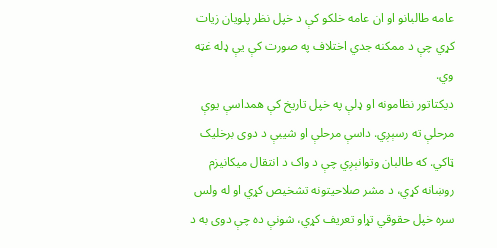عامه طالبانو او ان عامه خلکو کې د خپل نظر پلويان زيات کړي چې د ممکنه جدي اختلاف په صورت کې يې ډله غټه وي.
ديکتاتور نظامونه او ډلې په خپل تاريخ کې همداسې يوې مرحلې ته رسېږي. داسې مرحلې او شيبې د دوی برخليک ټاکي. که طالبان وتوانېږي چې د واک د انتقال ميکانيزم روښانه کړي، د مشر صلاحيتونه تشخيص کړي او له ولس سره خپل حقوقي تړاو تعريف کړي، شونې ده چې دوی به د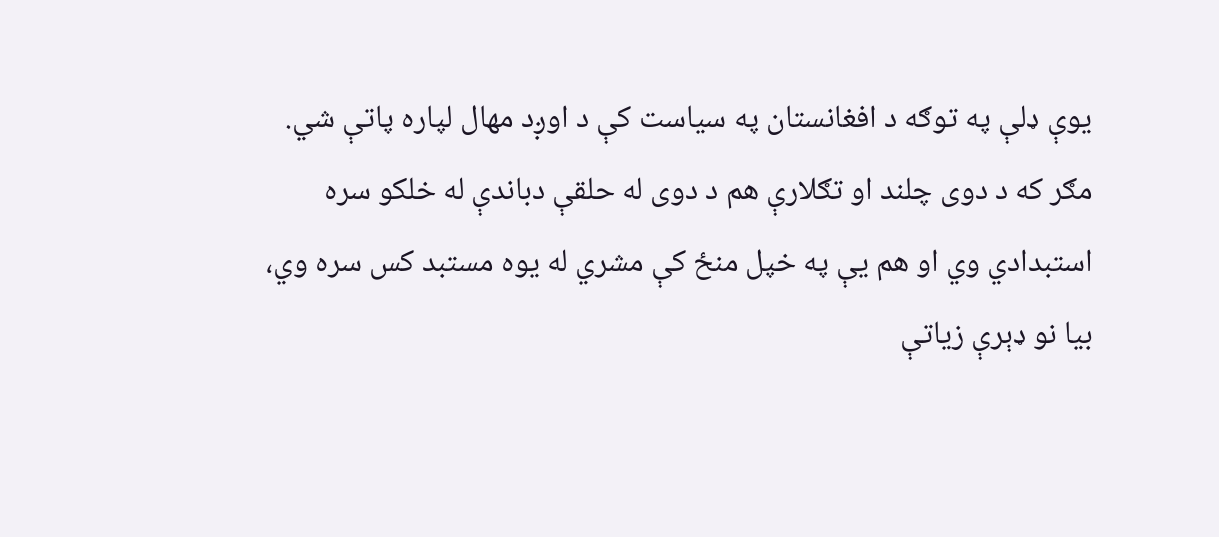يوې ډلې په توګه د افغانستان په سياست کې د اوږد مهال لپاره پاتې شي. مګر که د دوی چلند او تګلارې هم د دوی له حلقې دباندې له خلکو سره استبدادي وي او هم يې په خپل منځ کې مشري له يوه مستبد کس سره وي، بيا نو ډېرې زياتې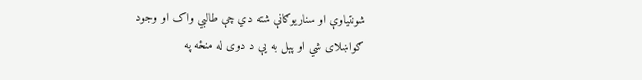شونتياوې او سناريوګانې شته دي چې طالبي واک او وجود ګواښلای شي او پېل به يې د دوی له منځه په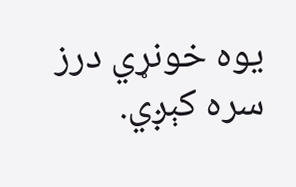يوه خونړي درز سره کېږي.